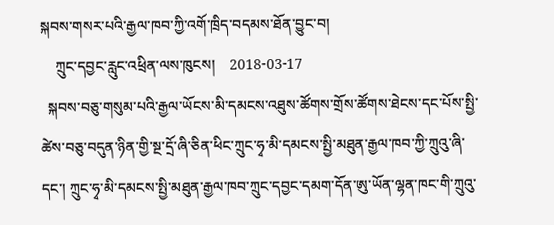སྐབས་གསར་པའི་རྒྱལ་ཁབ་ཀྱི་འགོ་ཁྲིད་བདམས་ཐོན་བྱུང་བ།
    ཀྲུང་དབྱང་རླུང་འཕྲིན་ལས་ཁུངས།    2018-03-17
  སྐབས་བཅུ་གསུམ་པའི་རྒྱལ་ཡོངས་མི་དམངས་འཐུས་ཚོགས་གྲོས་ཚོགས་ཐེངས་དང་པོས་སྤྱི་ཚེས་བཅུ་བདུན་ཉིན་གྱི་སྔ་དྲོ་ཞི་ཅིན་ཕིང་ཀྲུང་ཧྭ་མི་དམངས་སྤྱི་མཐུན་རྒྱལ་ཁབ་ཀྱི་ཀྲུའུ་ཞི་དང་། ཀྲུང་ཧྭ་མི་དམངས་སྤྱི་མཐུན་རྒྱལ་ཁབ་ཀྲུང་དབྱང་དམག་དོན་ཨུ་ཡོན་ལྷན་ཁང་གི་ཀྲུའུ་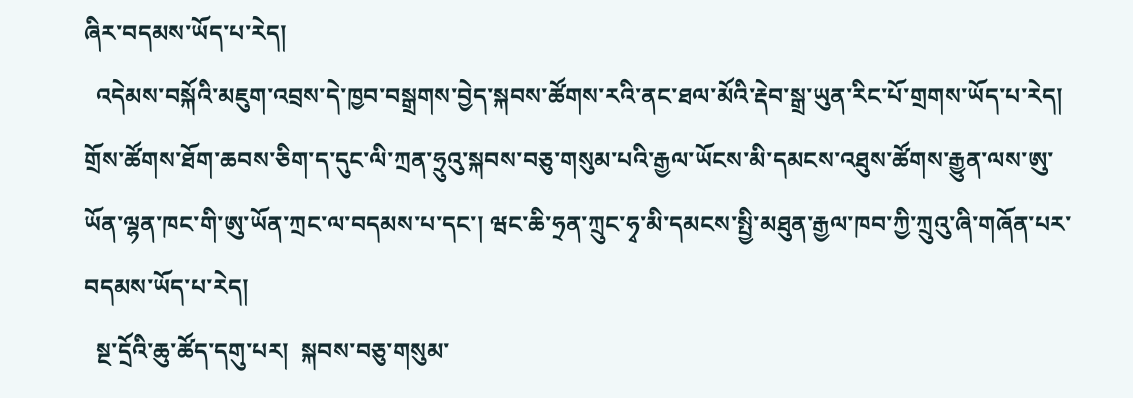ཞིར་བདམས་ཡོད་པ་རེད།
  འདེམས་བསྐོའི་མཇུག་འབྲས་དེ་ཁྱབ་བསྒྲགས་བྱེད་སྐབས་ཚོགས་རའི་ནང་ཐལ་མོའི་རྡེབ་སྒྲ་ཡུན་རིང་པོ་གྲགས་ཡོད་པ་རེད།
གྲོས་ཚོགས་ཐོག་ཆབས་ཅིག་ད་དུང་ལི་ཀྲན་ཧྲུའུ་སྐབས་བཅུ་གསུམ་པའི་རྒྱལ་ཡོངས་མི་དམངས་འཐུས་ཚོགས་རྒྱུན་ལས་ཨུ་ཡོན་ལྷན་ཁང་གི་ཨུ་ཡོན་ཀྲང་ལ་བདམས་པ་དང་། ཝང་ཆི་ཧྲན་ཀྲུང་ཧྭ་མི་དམངས་སྤྱི་མཐུན་རྒྱལ་ཁབ་ཀྱི་ཀྲུའུ་ཞི་གཞོན་པར་བདམས་ཡོད་པ་རེད།
  སྔ་དྲོའི་ཆུ་ཚོད་དགུ་པར།  སྐབས་བཅུ་གསུམ་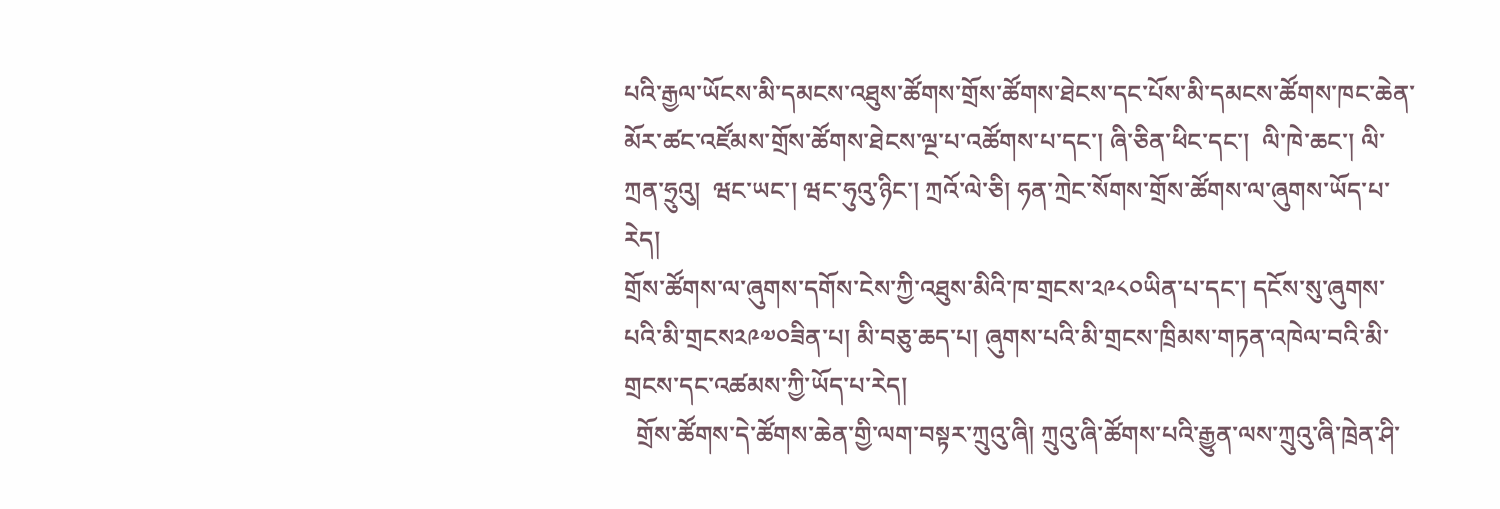པའི་རྒྱལ་ཡོངས་མི་དམངས་འཐུས་ཚོགས་གྲོས་ཚོགས་ཐེངས་དང་པོས་མི་དམངས་ཚོགས་ཁང་ཆེན་མོར་ཚང་འཛོམས་གྲོས་ཚོགས་ཐེངས་ལྔ་པ་འཚོགས་པ་དང་། ཞི་ཅིན་ཕིང་དང་།  ལི་ཁེ་ཆང་། ལི་ཀྲན་ཧྲུའུ།  ཝང་ཡང་། ཝང་ཧུའུ་ཉིང་། ཀྲའོ་ལེ་ཅི། ཧན་ཀྲེང་སོགས་གྲོས་ཚོགས་ལ་ཞུགས་ཡོད་པ་རེད།
གྲོས་ཚོགས་ལ་ཞུགས་དགོས་ངེས་ཀྱི་འཐུས་མིའི་ཁ་གྲངས་༢༩༨༠ཡིན་པ་དང་། དངོས་སུ་ཞུགས་པའི་མི་གྲངས༢༩༧༠ཟིན་པ། མི་བཅུ་ཆད་པ། ཞུགས་པའི་མི་གྲངས་ཁྲིམས་གཏན་འཁེལ་བའི་མི་གྲངས་དང་འཚམས་ཀྱི་ཡོད་པ་རེད།
  གྲོས་ཚོགས་དེ་ཚོགས་ཆེན་གྱི་ལག་བསྟར་ཀྲུའུ་ཞི། ཀྲུའུ་ཞི་ཚོགས་པའི་རྒྱུན་ལས་ཀྲུའུ་ཞི་ཁྲེན་ཤི་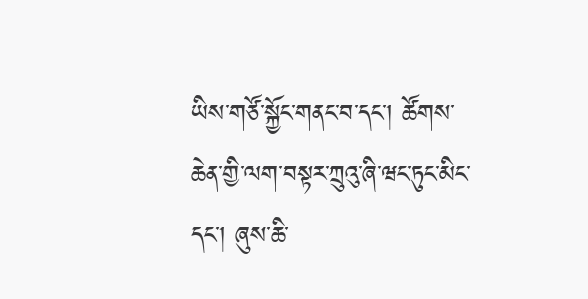ཡིས་གཙོ་སྐྱོང་གནང་བ་དང་། ཚོགས་ ཆེན་གྱི་ལག་བསྟར་ཀྲུའུ་ཞི་ཝང་ཏུང་མིང་དང་། ཞུས་ཆི་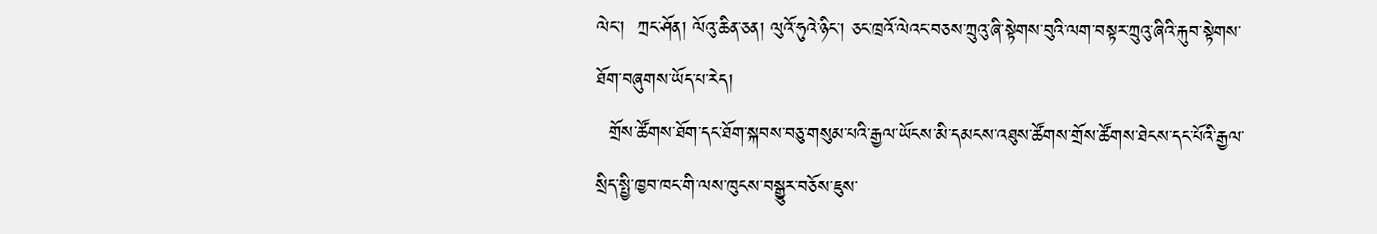ལེང་།  ཀྲང་ཤོན། ལོའུ་ཆིན་ཅན། ལུའོ་ཧུའེ་ཉིང་། ཅང་ཁྲའོ་ལེའང་བཅས་ཀྲུའུ་ཞི་སྟེགས་བུའི་ལག་བསྟར་ཀྲུའུ་ཞིའི་རྐུབ་སྟེགས་ཐོག་བཞུགས་ཡོད་པ་རེད།
  གྲོས་ཚོགས་ཐོག་དང་ཐོག་སྐབས་བཅུ་གསུམ་པའི་རྒྱལ་ཡོངས་མི་དམངས་འཐུས་ཚོགས་གྲོས་ཚོགས་ཐེངས་དང་པོའི་རྒྱལ་སྲིད་སྤྱི་ཁྱབ་ཁང་གི་ལས་ཁུངས་བསྒྱུར་བཅོས་ཇུས་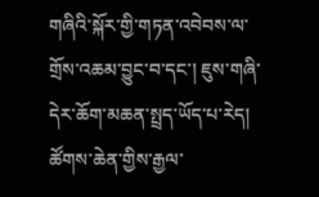གཞིའི་སྐོར་གྱི་གཏན་འབེབས་ལ་གྲོས་འཆམ་བྱུང་བ་དང་། ཇུས་གཞི་དེར་ཆོག་མཆན་སྤྲད་ཡོད་པ་རེད།  ཚོགས་ཆེན་གྱིས་རྒྱལ་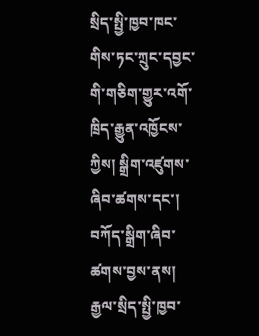སྲིད་སྤྱི་ཁྱབ་ཁང་གིས་ཏང་ཀྲུང་དབྱང་གི་གཅིག་གྱུར་འགོ་ཁྲིད་རྒྱུན་འཁྱོངས་ཀྱིས། སྒྲིག་འཛུགས་ཞིབ་ཚགས་དང་། བཀོད་སྒྲིག་ཞིབ་ཚགས་བྱས་ནས།  རྒྱལ་སྲིད་སྤྱི་ཁྱབ་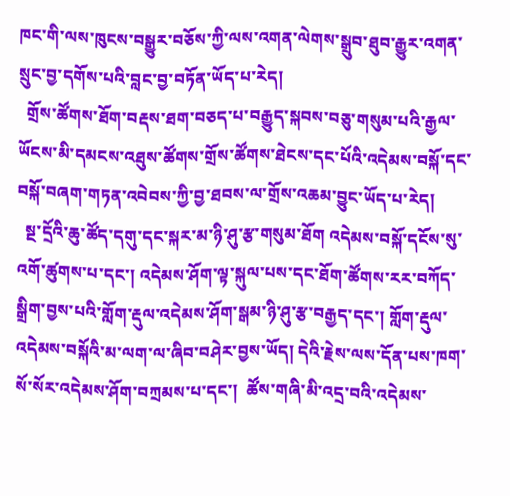ཁང་གི་ལས་ཁུངས་བསྒྱུར་བཅོས་ཀྱི་ལས་འགན་ལེགས་སྒྲུབ་ཐུབ་རྒྱུར་འགན་སྲུང་བྱ་དགོས་པའི་བླང་བྱ་བཏོན་ཡོད་པ་རེད།
  གྲོས་ཚོགས་ཐོག་བརྡས་ཐག་བཅད་པ་བརྒྱུད་སྐབས་བཅུ་གསུམ་པའི་རྒྱལ་ཡོངས་མི་དམངས་འཐུས་ཚོགས་གྲོས་ཚོགས་ཐེངས་དང་པོའི་འདེམས་བསྐོ་དང་བསྐོ་བཞག་གཏན་འབེབས་ཀྱི་བྱ་ཐབས་ལ་གྲོས་འཆམ་བྱུང་ཡོད་པ་རེད།
  སྔ་དྲོའི་ཆུ་ཚོད་དགུ་དང་སྐར་མ་ཉི་ཤུ་རྩ་གསུམ་ཐོག འདེམས་བསྐོ་དངོས་སུ་འགོ་ཚུགས་པ་དང་། འདེམས་ཤོག་ལྟ་སྐུལ་པས་དང་ཐོག་ཚོགས་རར་བཀོད་སྒྲིག་བྱས་པའི་གློག་རྡུལ་འདེམས་ཤོག་སྒམ་ཉི་ཤུ་རྩ་བརྒྱད་དང་། གློག་རྡུལ་འདེམས་བསྐོའི་མ་ལག་ལ་ཞིབ་བཤེར་བྱས་ཡོད། དེའི་རྗེས་ལས་དོན་པས་ཁག་སོ་སོར་འདེམས་ཤོག་བཀྲམས་པ་དང་།  ཚོས་གཞི་མི་འདྲ་བའི་འདེམས་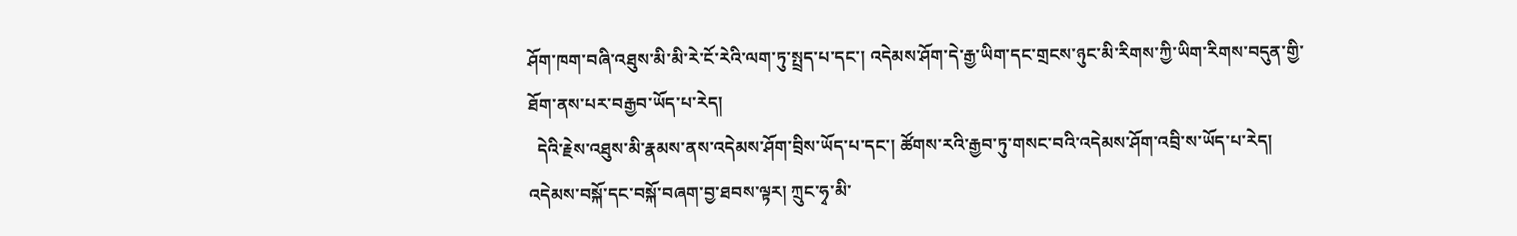ཤོག་ཁག་བཞི་འཐུས་མི་མི་རེ་ངོ་རེའི་ལག་ཏུ་སྤྲད་པ་དང་། འདེམས་ཤོག་དེ་རྒྱ་ཡིག་དང་གྲངས་ཉུང་མི་རིགས་ཀྱི་ཡིག་རིགས་བདུན་གྱི་ཐོག་ནས་པར་བརྒྱབ་ཡོད་པ་རེད།
  དེའི་རྗེས་འཐུས་མི་རྣམས་ནས་འདེམས་ཤོག་བྲིས་ཡོད་པ་དང་། ཚོགས་རའི་རྒྱབ་ཏུ་གསང་བའི་འདེམས་ཤོག་འབྲི་ས་ཡོད་པ་རེད།
འདེམས་བསྐོ་དང་བསྐོ་བཞག་བྱ་ཐབས་ལྟར། ཀྲུང་ཧྭ་མི་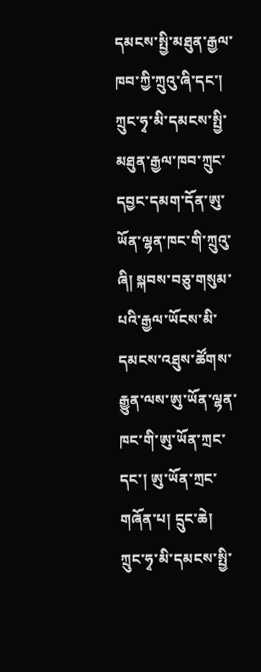དམངས་སྤྱི་མཐུན་རྒྱལ་ཁབ་ཀྱི་ཀྲུའུ་ཞི་དང་། ཀྲུང་ཧྭ་མི་དམངས་སྤྱི་མཐུན་རྒྱལ་ཁབ་ཀྲུང་དབྱང་དམག་དོན་ཨུ་ཡོན་ལྷན་ཁང་གི་ཀྲུའུ་ཞི། སྐབས་བཅུ་གསུམ་པའི་རྒྱལ་ཡོངས་མི་དམངས་འཐུས་ཚོགས་རྒྱུན་ལས་ཨུ་ཡོན་ལྷན་ཁང་གི་ཨུ་ཡོན་ཀྲང་དང་། ཨུ་ཡོན་ཀྲང་གཞོན་པ། དྲུང་ཆེ།  ཀྲུང་ཧྭ་མི་དམངས་སྤྱི་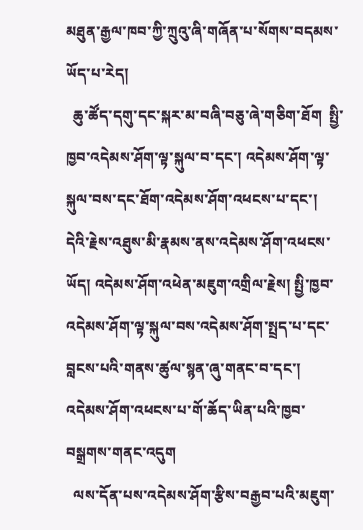མཐུན་རྒྱལ་ཁབ་ཀྱི་ཀྲུའུ་ཞི་གཞོན་པ་སོགས་བདམས་ཡོད་པ་རེད།
  ཆུ་ཚོད་དགུ་དང་སྐར་མ་བཞི་བཅུ་ཞེ་གཅིག་ཐོག  སྤྱི་ཁྱབ་འདེམས་ཤོག་ལྟ་སྐུལ་བ་དང་། འདེམས་ཤོག་ལྟ་སྐུལ་བས་དང་ཐོག་འདེམས་ཤོག་འཕངས་པ་དང་། དེའི་རྗེས་འཐུས་མི་རྣམས་ནས་འདེམས་ཤོག་འཕངས་ཡོད། འདེམས་ཤོག་འཕེན་མཇུག་འགྲིལ་རྗེས། སྤྱི་ཁྱབ་འདེམས་ཤོག་ལྟ་སྐུལ་བས་འདེམས་ཤོག་སྤྲད་པ་དང་བླངས་པའི་གནས་ཚུལ་སྙན་ཞུ་གནང་བ་དང་། འདེམས་ཤོག་འཕངས་པ་གོ་ཆོད་ཡིན་པའི་ཁྱབ་བསྒྲགས་གནང་འདུག
  ལས་དོན་པས་འདེམས་ཤོག་རྩིས་བརྒྱབ་པའི་མཇུག་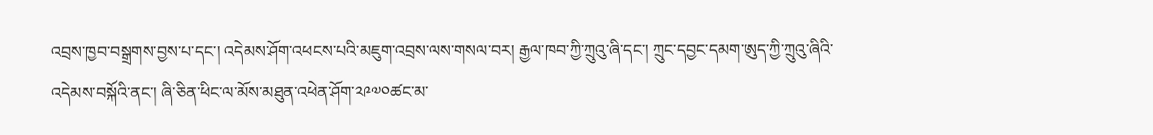འབྲས་ཁྱབ་བསྒྲགས་བྱས་པ་དང་། འདེམས་ཤོག་འཕངས་པའི་མཇུག་འབྲས་ལས་གསལ་བར། རྒྱལ་ཁབ་ཀྱི་ཀྲུའུ་ཞི་དང་། ཀྲུང་དབྱང་དམག་ཨུད་ཀྱི་ཀྲུའུ་ཞིའི་འདེམས་བསྐོའི་ནང་། ཞི་ཅིན་ཕིང་ལ་མོས་མཐུན་འཕེན་ཤོག་༢༩༧༠ཚང་མ་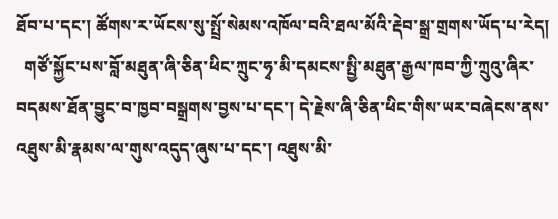ཐོབ་པ་དང་། ཚོགས་ར་ཡོངས་སུ་སྤྲོ་སེམས་འཁོལ་བའི་ཐལ་མོའི་རྡེབ་སྒྲ་གྲགས་ཡོད་པ་རེད།
  གཙོ་སྐྱོང་པས་བློ་མཐུན་ཞི་ཅིན་ཕིང་ཀྲུང་ཧྭ་མི་དམངས་སྤྱི་མཐུན་རྒྱལ་ཁབ་ཀྱི་ཀྲུའུ་ཞིར་བདམས་ཐོན་བྱུང་བ་ཁྱབ་བསྒྲགས་བྱས་པ་དང་། དེ་རྗེས་ཞི་ཅིན་ཕིང་གིས་ཡར་བཞེངས་ནས་འཐུས་མི་རྣམས་ལ་གུས་འདུད་ཞུས་པ་དང་། འཐུས་མི་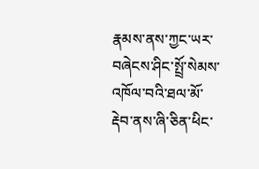རྣམས་ནས་ཀྱང་ཡར་བཞེངས་ཤིང་སྤྲོ་སེམས་འཁོལ་བའི་ཐལ་མོ་རྡེབ་ནས་ཞི་ཅིན་ཕིང་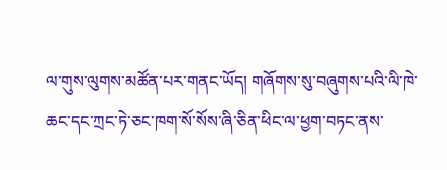ལ་གུས་ལུགས་མཚོན་པར་གནང་ཡོད། གཞོགས་སུ་བཞུགས་པའི་ལི་ཁེ་ཆང་དང་ཀྲང་ཏེ་ཅང་ཁག་སོ་སོས་ཞི་ཅིན་ཕིང་ལ་ཕྱག་བཏང་ནས་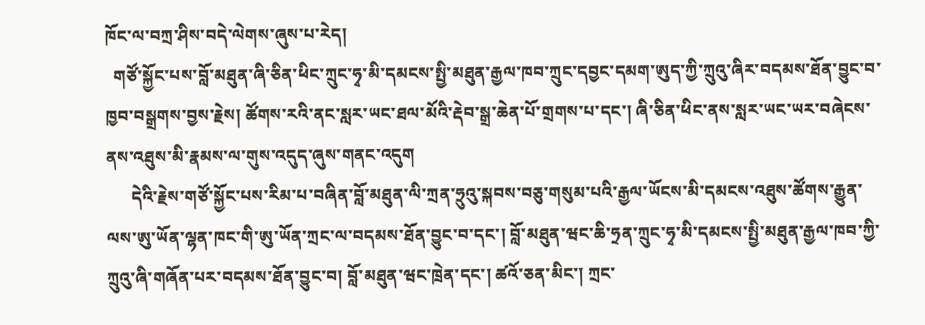ཁོང་ལ་བཀྲ་ཤིས་བདེ་ལེགས་ཞུས་པ་རེད།
  གཙོ་སྐྱོང་པས་བློ་མཐུན་ཞི་ཅིན་ཕིང་ཀྲུང་ཧྭ་མི་དམངས་སྤྱི་མཐུན་རྒྱལ་ཁབ་ཀྲུང་དབྱང་དམག་ཨུད་ཀྱི་ཀྲུའུ་ཞིར་བདམས་ཐོན་བྱུང་བ་ཁྱབ་བསྒྲགས་བྱས་རྗེས། ཚོགས་རའི་ནང་སླར་ཡང་ཐལ་མོའི་རྡེབ་སྒྲ་ཆེན་པོ་གྲགས་པ་དང་། ཞི་ཅིན་ཕིང་ནས་སླར་ཡང་ཡར་བཞེངས་ནས་འཐུས་མི་རྣམས་ལ་གུས་འདུད་ཞུས་གནང་འདུག
      དེའི་རྗེས་གཙོ་སྐྱོང་པས་རིམ་པ་བཞིན་བློ་མཐུན་ལི་ཀྲན་ཧྲུའུ་སྐབས་བཅུ་གསུམ་པའི་རྒྱལ་ཡོངས་མི་དམངས་འཐུས་ཚོགས་རྒྱུན་ལས་ཨུ་ཡོན་ལྷན་ཁང་གི་ཨུ་ཡོན་ཀྲང་ལ་བདམས་ཐོན་བྱུང་བ་དང་། བློ་མཐུན་ཝང་ཆི་ཧྲན་ཀྲུང་ཧྭ་མི་དམངས་སྤྱི་མཐུན་རྒྱལ་ཁབ་ཀྱི་ཀྲུའུ་ཞི་གཞོན་པར་བདམས་ཐོན་བྱུང་བ། བློ་མཐུན་ཝང་ཁྲེན་དང་། ཚའོ་ཅན་མིང་། ཀྲང་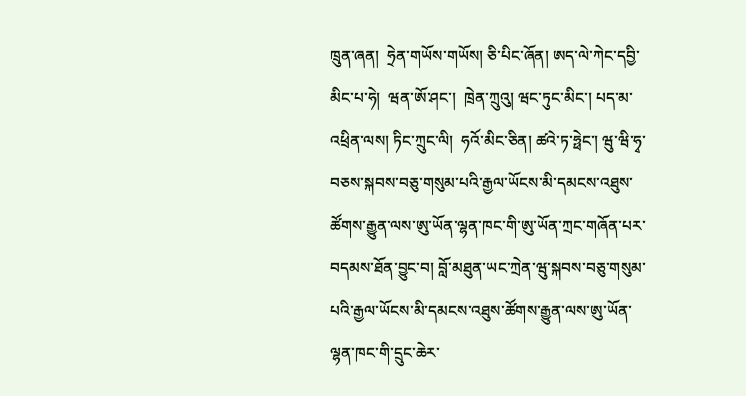ཁྲུན་ཞན།  ཧྲེན་གཡོས་གཡོས། ཅི་པིང་ཞོན། ཨད་ལེ་ཀེང་དབྱི་མིང་པ་ཧེ།  ཝན་ཨོ་ཤང་།  ཁྲེན་ཀྲུའུ། ཝང་ཏུང་མིང་། པད་མ་འཕྲིན་ལས། ཏིང་ཀྲུང་ལི།  ཧའོ་མིང་ཅིན། ཚའེ་ཏ་ཧྥེང་། ཝུ་ཝི་ཧྭ་བཅས་སྐབས་བཅུ་གསུམ་པའི་རྒྱལ་ཡོངས་མི་དམངས་འཐུས་ཚོགས་རྒྱུན་ལས་ཨུ་ཡོན་ལྷན་ཁང་གི་ཨུ་ཡོན་ཀྲང་གཞོན་པར་བདམས་ཐོན་བྱུང་བ། བློ་མཐུན་ཡང་ཀྲེན་ཝུ་སྐབས་བཅུ་གསུམ་པའི་རྒྱལ་ཡོངས་མི་དམངས་འཐུས་ཚོགས་རྒྱུན་ལས་ཨུ་ཡོན་ལྷན་ཁང་གི་དྲུང་ཆེར་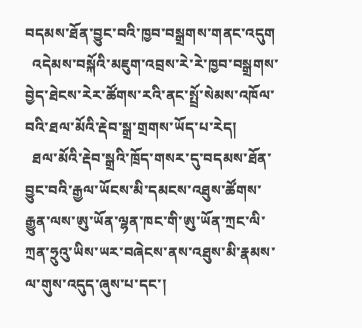བདམས་ཐོན་བྱུང་བའི་ཁྱབ་བསྒྲགས་གནང་འདུག
  འདེམས་བསྐོའི་མཇུག་འབྲས་རེ་རེ་ཁྱབ་བསྒྲགས་བྱེད་ཐེངས་རེར་ཚོགས་རའི་ནང་སྤྲོ་སེམས་འཁོལ་བའི་ཐལ་མོའི་རྡེབ་སྒྲ་གྲགས་ཡོད་པ་རེད།
  ཐལ་མོའི་རྡེབ་སྒྲའི་ཁྲོད་གསར་དུ་བདམས་ཐོན་བྱུང་བའི་རྒྱལ་ཡོངས་མི་དམངས་འཐུས་ཚོགས་རྒྱུན་ལས་ཨུ་ཡོན་ལྷན་ཁང་གི་ཨུ་ཡོན་ཀྲང་ལི་ཀྲན་ཧྲུའུ་ཡིས་ཡར་བཞེངས་ནས་འཐུས་མི་རྣམས་ལ་གུས་འདུད་ཞུས་པ་དང་།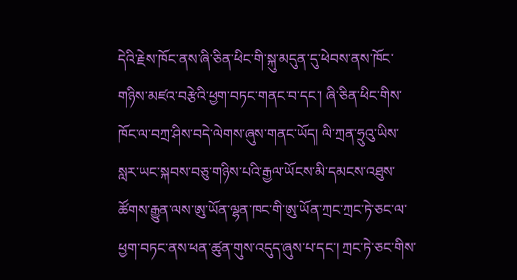དེའི་རྗེས་ཁོང་ནས་ཞི་ཅིན་ཕིང་གི་སྐུ་མདུན་དུ་ཕེབས་ནས་ཁོང་གཉིས་མཛའ་བརྩེའི་ཕྱག་བཏང་གནང་བ་དང་། ཞི་ཅིན་ཕིང་གིས་ཁོང་ལ་བཀྲ་ཤིས་བདེ་ལེགས་ཞུས་གནང་ཡོད། ལི་ཀྲན་ཧྲུའུ་ཡིས་སླར་ཡང་སྐབས་བཅུ་གཉིས་པའི་རྒྱལ་ཡོངས་མི་དམངས་འཐུས་ཚོགས་རྒྱུན་ལས་ཨུ་ཡོན་ལྷན་ཁང་གི་ཨུ་ཡོན་ཀྲང་ཀྲང་ཏེ་ཅང་ལ་ཕྱག་བཏང་ནས་ཕན་ཚུན་གུས་འདུད་ཞུས་པ་དང་། ཀྲང་ཏེ་ཅང་གིས་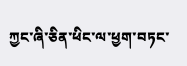ཀྱང་ཞི་ཅིན་ཕིང་ལ་ཕྱག་བཏང་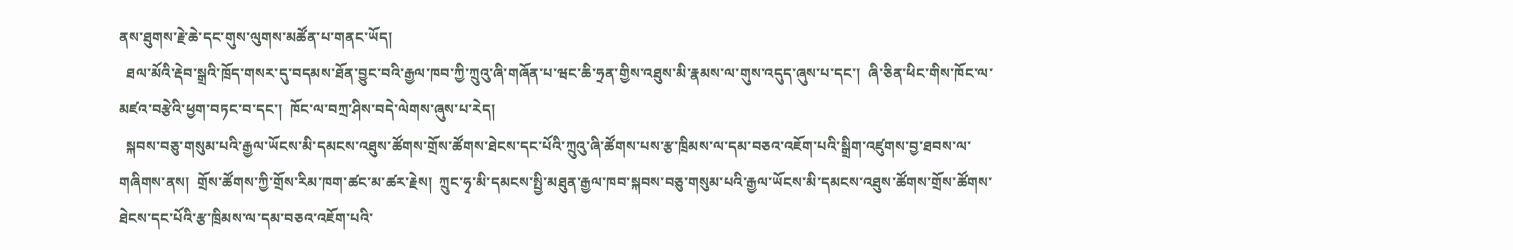ནས་ཐུགས་རྗེ་ཆེ་དང་གུས་ལུགས་མཚོན་པ་གནང་ཡོད།
  ཐལ་མོའི་རྡེབ་སྒྲའི་ཁྲོད་གསར་དུ་བདམས་ཐོན་བྱུང་བའི་རྒྱལ་ཁབ་ཀྱི་ཀྲུའུ་ཞི་གཞོན་པ་ཝང་ཆི་ཧྲན་གྱིས་འཐུས་མི་རྣམས་ལ་གུས་འདུད་ཞུས་པ་དང་།  ཞི་ཅིན་ཕིང་གིས་ཁོང་ལ་མཛའ་བརྩེའི་ཕྱག་བཏང་བ་དང་།  ཁོང་ལ་བཀྲ་ཤིས་བདེ་ལེགས་ཞུས་པ་རེད།
  སྐབས་བཅུ་གསུམ་པའི་རྒྱལ་ཡོངས་མི་དམངས་འཐུས་ཚོགས་གྲོས་ཚོགས་ཐེངས་དང་པོའི་ཀྲུའུ་ཞི་ཚོགས་པས་རྩ་ཁྲིམས་ལ་དམ་བཅའ་འཇོག་པའི་སྒྲིག་འཛུགས་བྱ་ཐབས་ལ་གཞིགས་ནས།  གྲོས་ཚོགས་ཀྱི་གྲོས་རིམ་ཁག་ཚང་མ་ཚར་རྗེས།  ཀྲུང་ཧྭ་མི་དམངས་སྤྱི་མཐུན་རྒྱལ་ཁབ་སྐབས་བཅུ་གསུམ་པའི་རྒྱལ་ཡོངས་མི་དམངས་འཐུས་ཚོགས་གྲོས་ཚོགས་ཐེངས་དང་པོའི་རྩ་ཁྲིམས་ལ་དམ་བཅའ་འཇོག་པའི་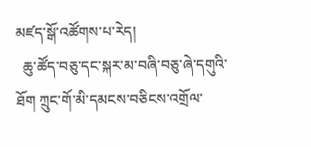མཛད་སྒོ་འཚོགས་པ་རེད།
  ཆུ་ཚོད་བཅུ་དང་སྐར་མ་བཞི་བཅུ་ཞེ་དགུའི་ཐོག ཀྲུང་གོ་མི་དམངས་བཅིངས་འགྲོལ་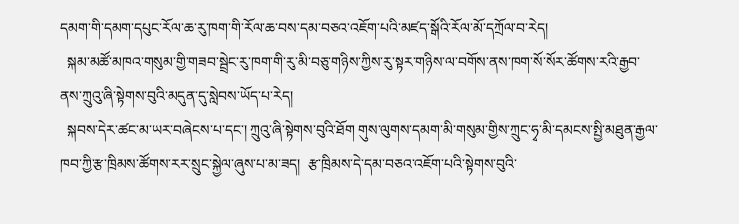དམག་གི་དམག་དཔུང་རོལ་ཆ་རུ་ཁག་གི་རོལ་ཆ་བས་དམ་བཅའ་འཇོག་པའི་མཛད་སྒོའི་རོལ་མོ་དཀྲོལ་བ་རེད།
  སྐམ་མཚོ་མཁའ་གསུམ་གྱི་གཟབ་སྦྲེང་རུ་ཁག་གི་རུ་མི་བཅུ་གཉིས་ཀྱིས་རུ་སྟར་གཉིས་ལ་བགོས་ནས་ཁག་སོ་སོར་ཚོགས་རའི་རྒྱབ་ནས་ཀྲུའུ་ཞི་སྟེགས་བུའི་མདུན་དུ་སླེབས་ཡོད་པ་རེད།
  སྐབས་དེར་ཚང་མ་ཡར་བཞེངས་པ་དང་། ཀྲུའུ་ཞི་སྟེགས་བུའི་ཐོག གུས་ལུགས་དམག་མི་གསུམ་གྱིས་ཀྲུང་ཧྭ་མི་དམངས་སྤྱི་མཐུན་རྒྱལ་ཁབ་ཀྱི་རྩ་ཁྲིམས་ཚོགས་རར་སྲུང་སྐྱེལ་ཞུས་པ་མ་ཟད།  རྩ་ཁྲིམས་དེ་དམ་བཅའ་འཇོག་པའི་སྟེགས་བུའི་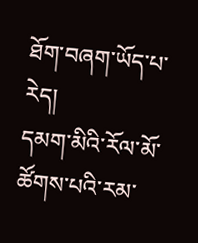ཐོག་བཞག་ཡོད་པ་རེད།
དམག་མིའི་རོལ་མོ་ཚོགས་པའི་རམ་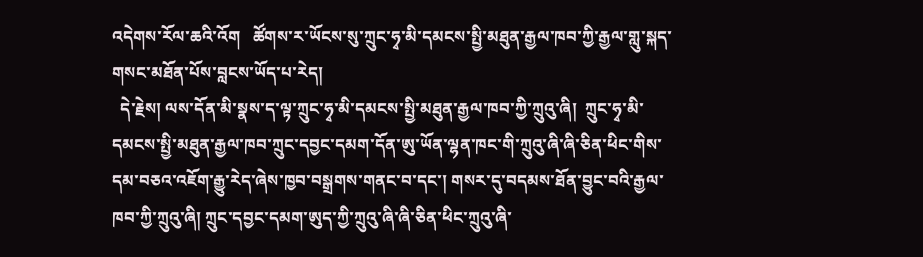འདེགས་རོལ་ཆའི་འོག   ཚོགས་ར་ཡོངས་སུ་ཀྲུང་ཧྭ་མི་དམངས་སྤྱི་མཐུན་རྒྱལ་ཁབ་ཀྱི་རྒྱལ་གླུ་སྐད་གསང་མཐོན་པོས་བླངས་ཡོད་པ་རེད།
  དེ་རྗེས། ལས་དོན་མི་སྣས་ད་ལྟ་ཀྲུང་ཧྭ་མི་དམངས་སྤྱི་མཐུན་རྒྱལ་ཁབ་ཀྱི་ཀྲུའུ་ཞི།  ཀྲུང་ཧྭ་མི་དམངས་སྤྱི་མཐུན་རྒྱལ་ཁབ་ཀྲུང་དབྱང་དམག་དོན་ཨུ་ཡོན་ལྷན་ཁང་གི་ཀྲུའུ་ཞི་ཞི་ཅིན་ཕིང་གིས་དམ་བཅའ་འཇོག་རྒྱུ་རེད་ཞེས་ཁྱབ་བསྒྲགས་གནང་བ་དང་། གསར་དུ་བདམས་ཐོན་བྱུང་བའི་རྒྱལ་ཁབ་ཀྱི་ཀྲུའུ་ཞི། ཀྲུང་དབྱང་དམག་ཨུད་ཀྱི་ཀྲུའུ་ཞི་ཞི་ཅིན་ཕིང་ཀྲུའུ་ཞི་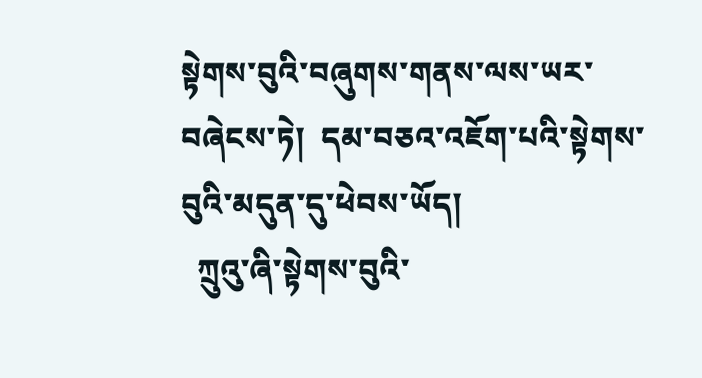སྟེགས་བུའི་བཞུགས་གནས་ལས་ཡར་བཞེངས་ཏེ།  དམ་བཅའ་འཇོག་པའི་སྟེགས་བུའི་མདུན་དུ་ཕེབས་ཡོད།
  ཀྲུའུ་ཞི་སྟེགས་བུའི་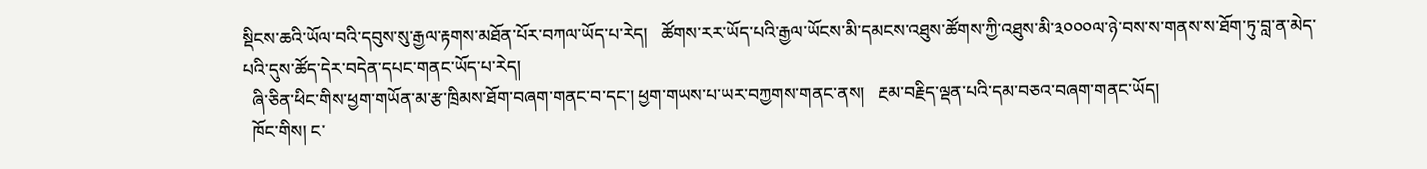སྡིངས་ཆའི་ཡོལ་བའི་དབུས་སུ་རྒྱལ་རྟགས་མཐོན་པོར་བཀལ་ཡོད་པ་རེད།   ཚོགས་རར་ཡོད་པའི་རྒྱལ་ཡོངས་མི་དམངས་འཐུས་ཚོགས་ཀྱི་འཐུས་མི་༣༠༠༠ལ་ཉེ་བས་ས་གནས་ས་ཐོག་ཏུ་བླ་ན་མེད་པའི་དུས་ཚོད་དེར་བདེན་དཔང་གནང་ཡོད་པ་རེད།
  ཞི་ཅིན་ཕིང་གིས་ཕྱག་གཡོན་མ་རྩ་ཁྲིམས་ཐོག་བཞག་གནང་བ་དང་། ཕྱག་གཡས་པ་ཡར་བཀྱགས་གནང་ནས།   རྔམ་བརྗིད་ལྡན་པའི་དམ་བཅའ་བཞག་གནང་ཡོད།
  ཁོང་གིས། ང་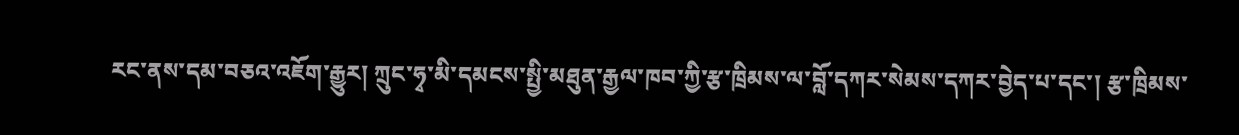རང་ནས་དམ་བཅའ་འཇོག་རྒྱུར། ཀྲུང་ཧྭ་མི་དམངས་སྤྱི་མཐུན་རྒྱལ་ཁབ་ཀྱི་རྩ་ཁྲིམས་ལ་བློ་དཀར་སེམས་དཀར་བྱེད་པ་དང་། རྩ་ཁྲིམས་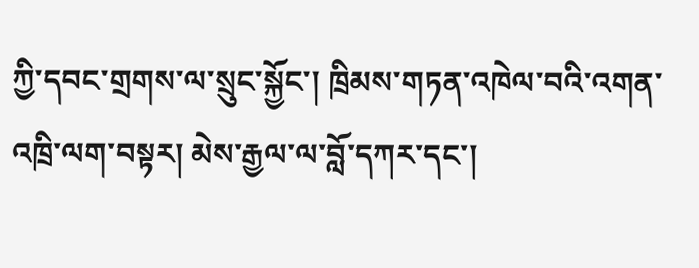ཀྱི་དབང་གྲགས་ལ་སྲུང་སྐྱོང་། ཁྲིམས་གཏན་འཁེལ་བའི་འགན་འཁྲི་ལག་བསྟར། མེས་རྒྱལ་ལ་བློ་དཀར་དང་།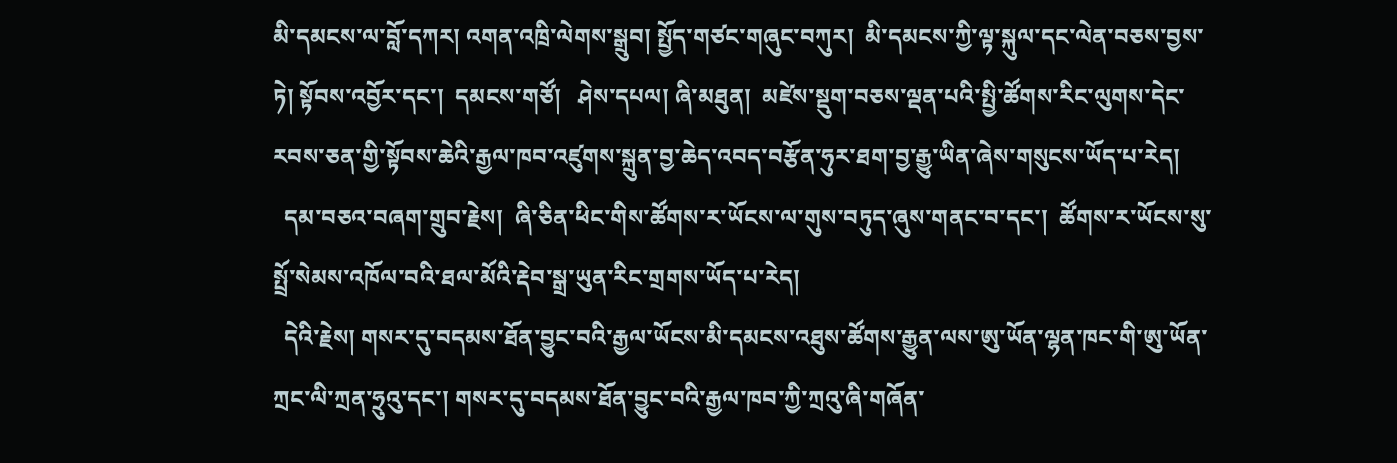མི་དམངས་ལ་བློ་དཀར། འགན་འཁྲི་ལེགས་སྒྲུབ། སྤྱོད་གཙང་གཞུང་བཀུར།  མི་དམངས་ཀྱི་ལྟ་སྐུལ་དང་ལེན་བཅས་བྱས་ཏེ། སྟོབས་འབྱོར་དང་།  དམངས་གཙོ།   ཤེས་དཔལ། ཞི་མཐུན།  མཛེས་སྡུག་བཅས་ལྡན་པའི་སྤྱི་ཚོགས་རིང་ལུགས་དེང་རབས་ཅན་གྱི་སྟོབས་ཆེའི་རྒྱལ་ཁབ་འཛུགས་སྐྲུན་བྱ་ཆེད་འབད་བརྩོན་ཧུར་ཐག་བྱ་རྒྱུ་ཡིན་ཞེས་གསུངས་ཡོད་པ་རེད།
  དམ་བཅའ་བཞག་གྲུབ་རྗེས།  ཞི་ཅིན་ཕིང་གིས་ཚོགས་ར་ཡོངས་ལ་གུས་བཏུད་ཞུས་གནང་བ་དང་།  ཚོགས་ར་ཡོངས་སུ་སྤྲོ་སེམས་འཁོལ་བའི་ཐལ་མོའི་རྡེབ་སྒྲ་ཡུན་རིང་གྲགས་ཡོད་པ་རེད།
  དེའི་རྗེས། གསར་དུ་བདམས་ཐོན་བྱུང་བའི་རྒྱལ་ཡོངས་མི་དམངས་འཐུས་ཚོགས་རྒྱུན་ལས་ཨུ་ཡོན་ལྷན་ཁང་གི་ཨུ་ཡོན་ཀྲང་ལི་ཀྲན་ཧྲུའུ་དང་། གསར་དུ་བདམས་ཐོན་བྱུང་བའི་རྒྱལ་ཁབ་ཀྱི་ཀྲའུ་ཞི་གཞོན་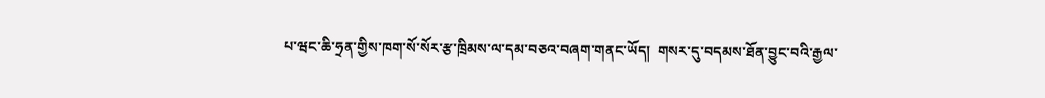པ་ཝང་ཆི་ཧྲན་གྱིས་ཁག་སོ་སོར་རྩ་ཁྲིམས་ལ་དམ་བཅའ་བཞག་གནང་ཡོད།  གསར་དུ་བདམས་ཐོན་བྱུང་བའི་རྒྱལ་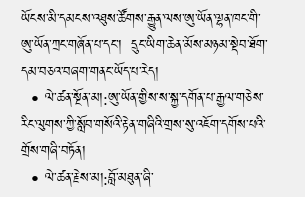ཡོངས་མི་དམངས་འཐུས་ཚོགས་རྒྱུན་ལས་ཨུ་ཡོན་ལྷན་ཁང་གི་ཨུ་ཡོན་ཀྲང་གཞོན་པ་དང་།  དྲུང་ཡིག་ཆེན་མོས་མཉམ་སྡེབ་ཐོག་དམ་བཅའ་བཞག་གནང་ཡོད་པ་རེད།
  • ལེ་ཚན་སྔོན་མ།:ཨུ་ཡོན་གྱིས་ས་སྐྱ་དགོན་པ་རྒྱལ་གཅེས་རིང་ལུགས་ཀྱི་སློབ་གསོའི་རྟེན་གཞིའི་གྲས་སུ་འཇོག་དགོས་པའི་གྲོས་གཞི་བཏོན།
  • ལེ་ཚན་རྗེས་མ།:བློ་མཐུན་ཞི་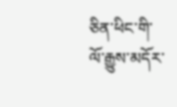ཅིན་ཕིང་གི་ལོ་རྒྱུས་མདོར་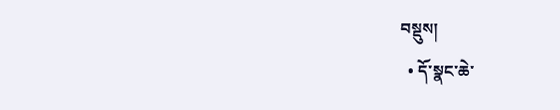བསྡུས།
  • དོ་སྣང་ཆེ་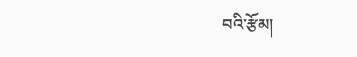བའི་རྩོམ།